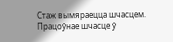Стаж вымяраецца шчасцем. Працоўнае шчасце ў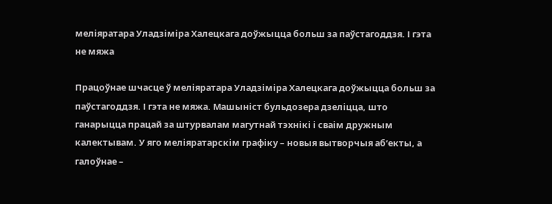меліяратара Уладзіміра Халецкага доўжыцца больш за паўстагоддзя. І гэта не мяжа

Працоўнае шчасце ў меліяратара Уладзіміра Халецкага доўжыцца больш за паўстагоддзя. І гэта не мяжа. Машыніст бульдозера дзеліцца, што ганарыцца працай за штурвалам магутнай тэхнікі і сваім дружным калектывам. У яго меліяратарскім графіку – новыя вытворчыя аб’екты, а галоўнае –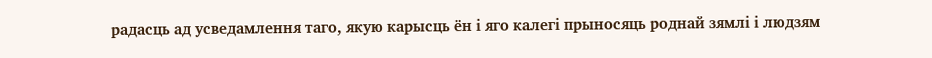радасць ад усведамлення таго, якую карысць ён і яго калегі прыносяць роднай зямлі і людзям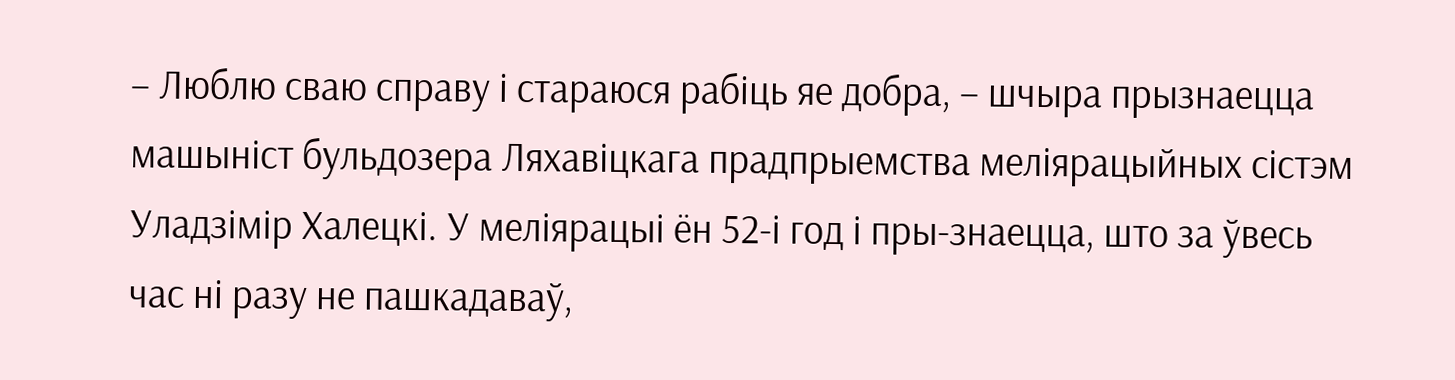– Люблю сваю справу і стараюся рабіць яе добра, – шчыра прызнаецца машыніст бульдозера Ляхавіцкага прадпрыемства меліярацыйных сістэм Уладзімір Халецкі. У меліярацыі ён 52-і год і пры-знаецца, што за ўвесь час ні разу не пашкадаваў,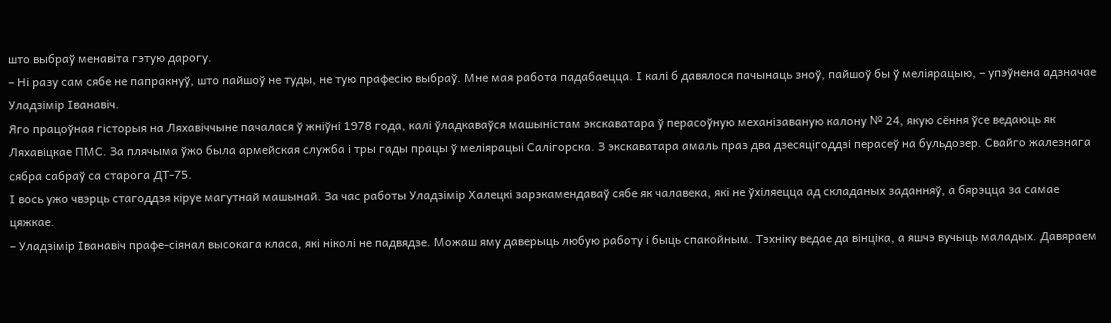што выбраў менавіта гэтую дарогу.
– Ні разу сам сябе не папракнуў, што пайшоў не туды, не тую прафесію выбраў. Мне мая работа падабаецца. І калі б давялося пачынаць зноў, пайшоў бы ў меліярацыю, – упэўнена адзначае Уладзімір Іванавіч.
Яго працоўная гісторыя на Ляхавіччыне пачалася ў жніўні 1978 года, калі ўладкаваўся машыністам экскаватара ў перасоўную механізаваную калону № 24, якую сёння ўсе ведаюць як Ляхавіцкае ПМС. За плячыма ўжо была армейская служба і тры гады працы ў меліярацыі Салігорска. З экскаватара амаль праз два дзесяцігоддзі перасеў на бульдозер. Свайго жалезнага сябра сабраў са старога ДТ-75.
І вось ужо чвэрць стагоддзя кіруе магутнай машынай. За час работы Уладзімір Халецкі зарэкамендаваў сябе як чалавека, які не ўхіляецца ад складаных заданняў, а бярэцца за самае цяжкае.
– Уладзімір Іванавіч прафе-сіянал высокага класа, які ніколі не падвядзе. Можаш яму даверыць любую работу і быць спакойным. Тэхніку ведае да вінціка, а яшчэ вучыць маладых. Давяраем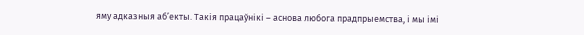яму адказныя аб’екты. Такія працаўнікі – аснова любога прадпрыемства, і мы імі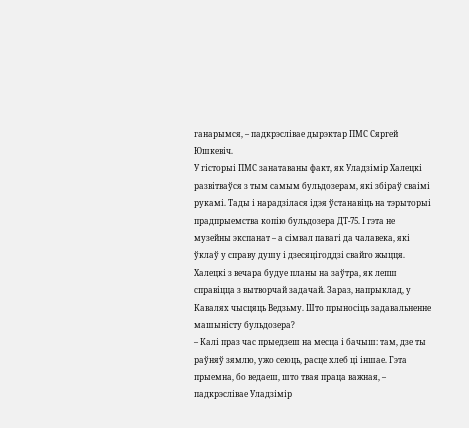ганарымся, – падкрэслівае дырэктар ПМС Сяргей Юшкевіч.
У гісторыі ПМС занатаваны факт, як Уладзімір Халецкі развітваўся з тым самым бульдозерам, які збіраў сваімі рукамі. Тады і нарадзілася ідэя ўстанавіць на тэрыторыі прадпрыемства копію бульдозера ДТ-75. І гэта не музейны экспанат – а сімвал павагі да чалавека, які ўклаў у справу душу і дзесяцігоддзі свайго жыцця. Халецкі з вечара будуе планы на заўтра, як лепш справіцца з вытворчай задачай. Зараз, напрыклад, у Кавалях чысцяць Ведзьму. Што прыносіць задавальненне машыністу бульдозера?
– Калі праз час прыедзеш на месца і бачыш: там, дзе ты раўняў зямлю, ужо сеюць, расце хлеб ці іншае. Гэта прыемна, бо ведаеш, што твая праца важная, – падкрэслівае Уладзімір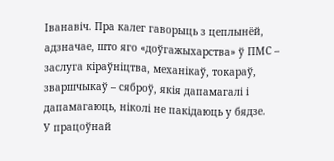Іванавіч. Пра калег гаворыць з цеплынёй, адзначае, што яго «доўгажыхарства» ў ПМС –
заслуга кіраўніцтва, механікаў, токараў, зваршчыкаў – сяброў, якія дапамагалі і дапамагаюць, ніколі не пакідаюць у бядзе.
У працоўнай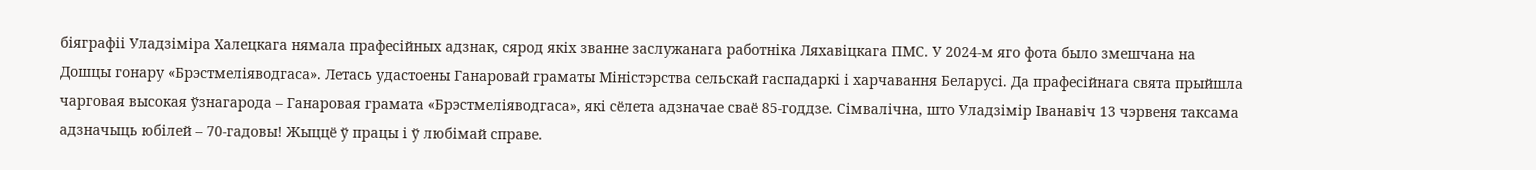біяграфіі Уладзіміра Халецкага нямала прафесійных адзнак, сярод якіх званне заслужанага работніка Ляхавіцкага ПМС. У 2024-м яго фота было змешчана на Дошцы гонару «Брэстмеліяводгаса». Летась удастоены Ганаровай граматы Міністэрства сельскай гаспадаркі і харчавання Беларусі. Да прафесійнага свята прыйшла чарговая высокая ўзнагарода – Ганаровая грамата «Брэстмеліяводгаса», які сёлета адзначае сваё 85-годдзе. Сімвалічна, што Уладзімір Іванавіч 13 чэрвеня таксама адзначыць юбілей – 70-гадовы! Жыццё ў працы і ў любімай справе.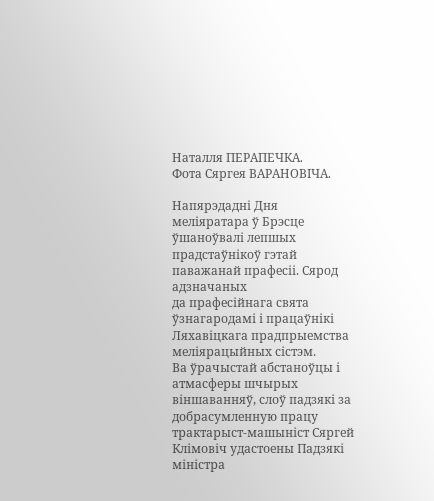Наталля ПЕРАПЕЧКА.
Фота Сяргея ВАРАНОВІЧА.

Напярэдадні Дня меліяратара ў Брэсце ўшаноўвалі лепшых прадстаўнікоў гэтай паважанай прафесіі. Сярод адзначаных
да прафесійнага свята ўзнагародамі і працаўнікі Ляхавіцкага прадпрыемства меліярацыйных сістэм.
Ва ўрачыстай абстаноўцы і атмасферы шчырых віншаванняў, слоў падзякі за добрасумленную працу трактарыст-машыніст Сяргей Клімовіч удастоены Падзякі міністра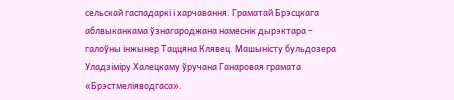сельскай гаспадаркі і харчавання. Граматай Брэсцкага аблвыканкама ўзнагароджана намеснік дырэктара – галоўны інжынер Таццяна Клявец. Машыністу бульдозера Уладзіміру Халецкаму ўручана Ганаровая грамата «Брэстмеліяводгаса».